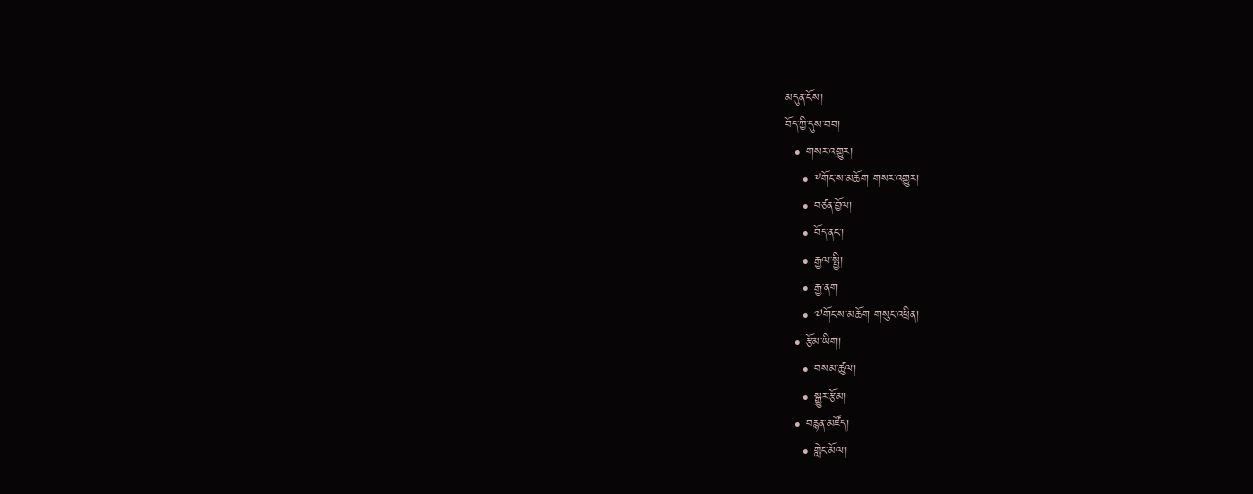མདུན་ངོས།
བོད་ཀྱི་དུས་བབ།
  • གསར་འགྱུར།
    • ༸གོང་ས་མཆོག གསར་འགྱུར།
    • བཙན་བྱོལ།
    • བོད་ནང་།
    • རྒྱལ་སྤྱི།
    • རྒྱ་ནག
    • ༧གོང་ས་མཆོག གསུང་འཕྲིན།
  • རྩོམ་ཡིག།
    • བསམ་ཚུལ།
    • སྒྱུར་རྩོམ།
  • བརྙན་མཛོད།
    • གླེང་མོལ།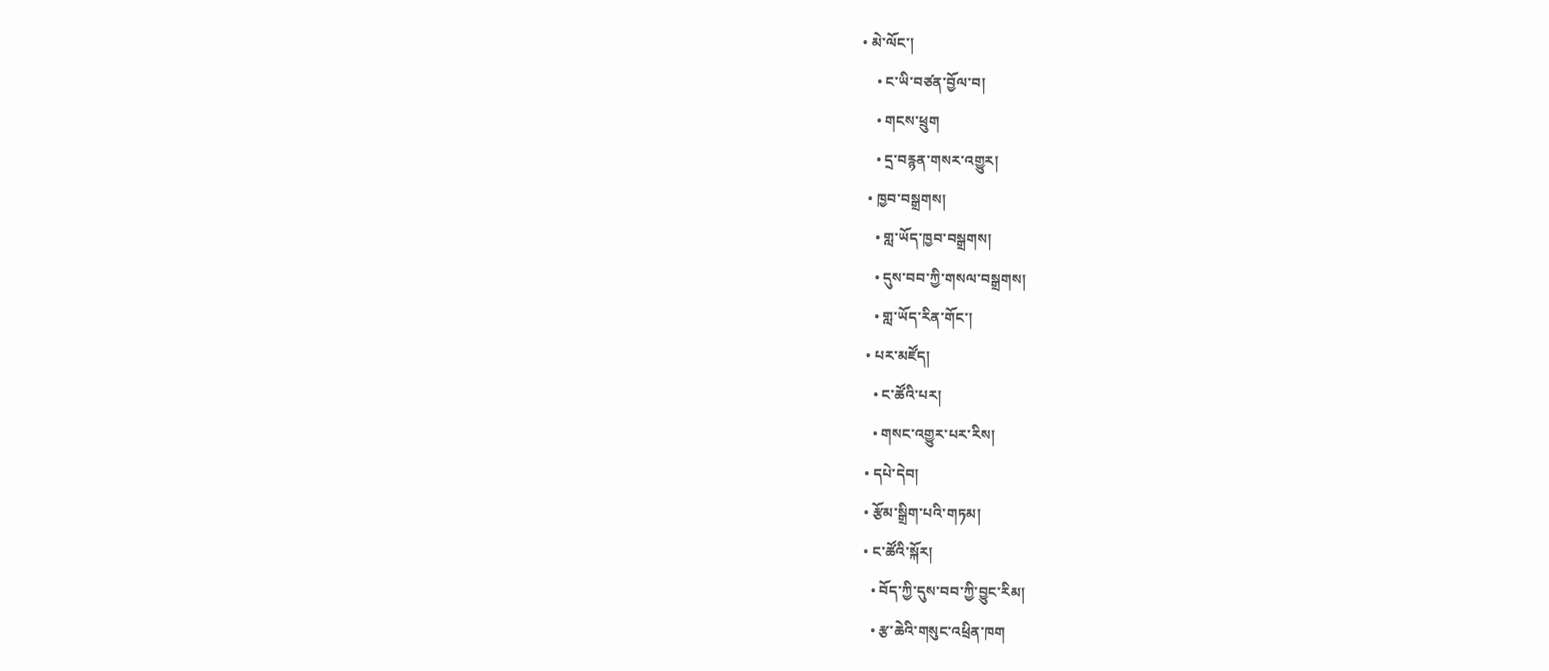• མེ་ལོང་།
    • ང་ཡི་བཙན་བྱོལ་བ།
    • གངས་ཕྲུག
    • དྲ་བརྙན་གསར་འགྱུར།
  • ཁྱབ་བསྒྲགས།
    • གླ་ཡོད་ཁྱབ་བསྒྲགས།
    • དུས་བབ་ཀྱི་གསལ་བསྒྲགས།
    • གླ་ཡོད་རིན་གོང་།
  • པར་མཛོད།
    • ང་ཚོའི་པར།
    • གསང་འགྱུར་པར་རིས།
  • དཔེ་དེབ།
  • རྩོམ་སྒྲིག་པའི་གཏམ།
  • ང་ཚོའི་སྐོར།
    • བོད་ཀྱི་དུས་བབ་ཀྱི་བྱུང་རིམ།
    • རྩ་ཆེའི་གསུང་འཕྲིན་ཁག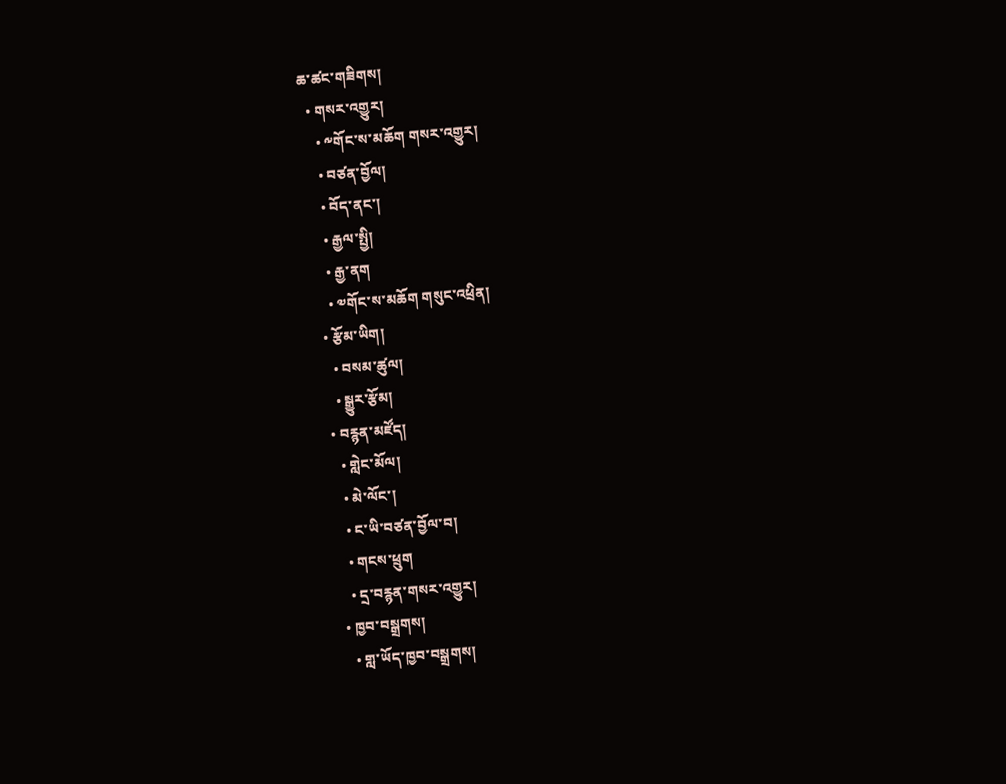ཆ་ཚང་གཟིགས།
  • གསར་འགྱུར།
    • ༸གོང་ས་མཆོག གསར་འགྱུར།
    • བཙན་བྱོལ།
    • བོད་ནང་།
    • རྒྱལ་སྤྱི།
    • རྒྱ་ནག
    • ༧གོང་ས་མཆོག གསུང་འཕྲིན།
  • རྩོམ་ཡིག།
    • བསམ་ཚུལ།
    • སྒྱུར་རྩོམ།
  • བརྙན་མཛོད།
    • གླེང་མོལ།
    • མེ་ལོང་།
    • ང་ཡི་བཙན་བྱོལ་བ།
    • གངས་ཕྲུག
    • དྲ་བརྙན་གསར་འགྱུར།
  • ཁྱབ་བསྒྲགས།
    • གླ་ཡོད་ཁྱབ་བསྒྲགས།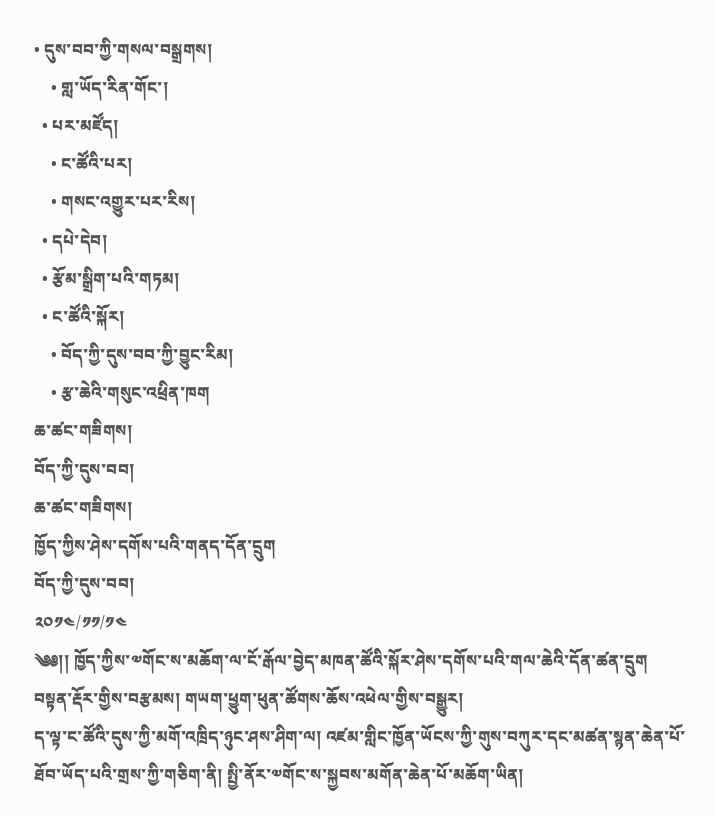• དུས་བབ་ཀྱི་གསལ་བསྒྲགས།
    • གླ་ཡོད་རིན་གོང་།
  • པར་མཛོད།
    • ང་ཚོའི་པར།
    • གསང་འགྱུར་པར་རིས།
  • དཔེ་དེབ།
  • རྩོམ་སྒྲིག་པའི་གཏམ།
  • ང་ཚོའི་སྐོར།
    • བོད་ཀྱི་དུས་བབ་ཀྱི་བྱུང་རིམ།
    • རྩ་ཆེའི་གསུང་འཕྲིན་ཁག
ཆ་ཚང་གཟིགས།
བོད་ཀྱི་དུས་བབ།
ཆ་ཚང་གཟིགས།
ཁྱོད་ཀྱིས་ཤེས་དགོས་པའི་གནད་དོན་དྲུག
བོད་ཀྱི་དུས་བབ།
༢༠༡༤/༡༡/༡༤
༄༅།། ཁྱོད་ཀྱིས་༧གོང་ས་མཆོག་ལ་ངོ་རྒོལ་བྱེད་མཁན་ཚོའི་སྐོར་ཤེས་དགོས་པའི་གལ་ཆེའི་དོན་ཚན་དྲུག
བསྟན་རྡོར་གྱིས་བརྩམས། གཡག་ཕྱུག་ཕུན་ཚོགས་ཆོས་འཕེལ་གྱིས་བསྒྱུར།
ད་ལྟ་ང་ཚོའི་དུས་ཀྱི་མགོ་འཁྲིད་ཉུང་ཤས་ཤིག་ལ། འཛམ་གླིང་ཁྱོན་ཡོངས་ཀྱི་གུས་བཀུར་དང་མཚན་སྙན་ཆེན་པོ་ཐོབ་ཡོད་པའི་གྲས་ཀྱི་གཅིག་ནི། སྤྱི་ནོར་༧གོང་ས་སྐྱབས་མགོན་ཆེན་པོ་མཆོག་ཡིན།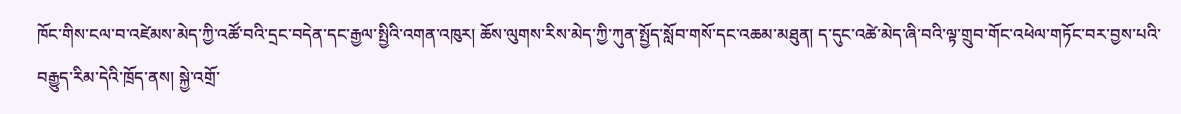ཁོང་གིས་ངལ་བ་འཛེམས་མེད་ཀྱི་འཚོ་བའི་དྲང་བདེན་དང་རྒྱལ་སྤྱིའི་འགན་འཁུར། ཆོས་ལུགས་རིས་མེད་ཀྱི་ཀུན་སྤྱོད་སློབ་གསོ་དང་འཆམ་མཐུན། ད་དུང་འཚེ་མེད་ཞི་བའི་ལྟ་གྲུབ་གོང་འཕེལ་གཏོང་བར་བྱས་པའི་བརྒྱུད་རིམ་དེའི་ཁྲོད་ནས། སྐྱེ་འགྲོ་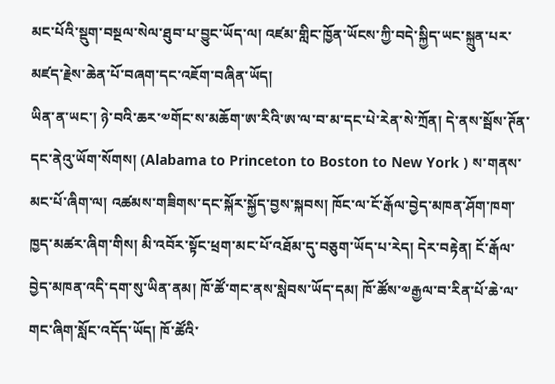མང་པོའི་སྡུག་བསྔལ་སེལ་ཐུབ་པ་བྱུང་ཡོད་ལ། འཛམ་གླིང་ཁྱོན་ཡོངས་ཀྱི་བདེ་སྐྱིད་ཡང་སྐྲུན་པར་མཛད་རྗེས་ཆེན་པོ་བཞག་དང་འཇོག་བཞིན་ཡོད།
ཡིན་ན་ཡང་། ཉེ་བའི་ཆར་༧གོང་ས་མཆོག་ཨ་རིའི་ཨ་ལ་བ་མ་དང་པེ་རེན་སེ་ཀྲོན། དེ་ནས་སྦོས་ཊོན་དང་ནེའུ་ཡོག་སོགས། (Alabama to Princeton to Boston to New York ) ས་གནས་མང་པོ་ཞིག་ལ། འཚམས་གཟིགས་དང་སྐོར་སྐྱོད་བྱས་སྐབས། ཁོང་ལ་ངོ་རྒོལ་བྱེད་མཁན་ཤོག་ཁག་ཁྱད་མཚར་ཞིག་གིས། མི་འབོར་སྟོང་ཕྲག་མང་པོ་འཐོམ་དུ་བཅུག་ཡོད་པ་རེད། དེར་བརྟེན། ངོ་རྒོལ་བྱེད་མཁན་འདི་དག་སུ་ཡིན་ནམ། ཁོ་ཚོ་གང་ནས་སླེབས་ཡོད་དམ། ཁོ་ཚོས་༧རྒྱལ་བ་རིན་པོ་ཆེ་ལ་གང་ཞིག་སློང་འདོད་ཡོད། ཁོ་ཚོའི་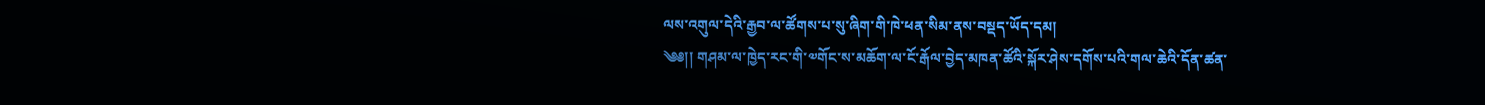ལས་འགུལ་དེའི་རྒྱབ་ལ་ཚོགས་པ་སུ་ཞིག་གི་ཁེ་ཕན་སིམ་ནས་བསྡད་ཡོད་དམ།
༄༅།། གཤམ་ལ་ཁྱེད་རང་གི་༧གོང་ས་མཆོག་ལ་ངོ་རྒོལ་བྱེད་མཁན་ཚོའི་སྐོར་ཤེས་དགོས་པའི་གལ་ཆེའི་དོན་ཚན་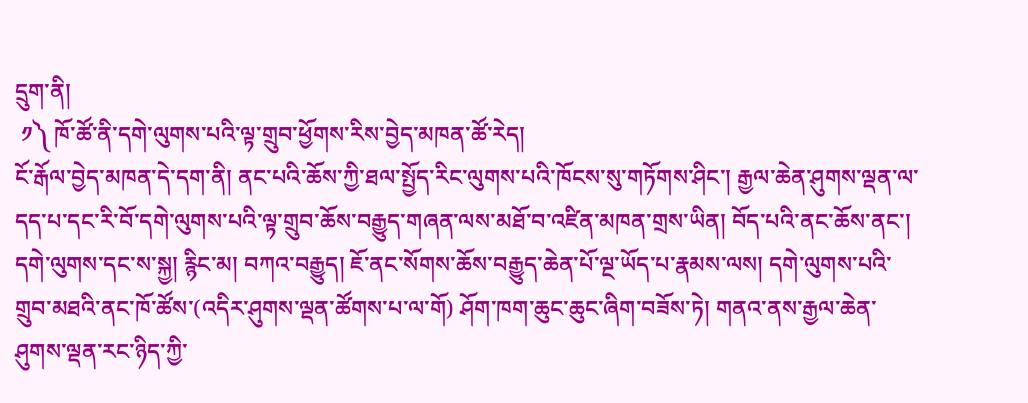དྲུག་ནི།
 ༡༽ ཁོ་ཚོ་ནི་དགེ་ལུགས་པའི་ལྟ་གྲུབ་ཕྱོགས་རིས་བྱེད་མཁན་ཚོ་རེད།
ངོ་རྒོལ་བྱེད་མཁན་དེ་དག་ནི། ནང་པའི་ཆོས་ཀྱི་ཐལ་སྤྱོད་རིང་ལུགས་པའི་ཁོངས་སུ་གཏོགས་ཤིང་། རྒྱལ་ཆེན་ཤུགས་ལྡན་ལ་དད་པ་དང་རི་བོ་དགེ་ལུགས་པའི་ལྟ་གྲུབ་ཆོས་བརྒྱུད་གཞན་ལས་མཐོ་བ་འཛིན་མཁན་གྲས་ཡིན། བོད་པའི་ནང་ཆོས་ནང་། དགེ་ལུགས་དང་ས་སྐྱ། རྙིང་མ། བཀའ་བརྒྱུད། ཇོ་ནང་སོགས་ཆོས་བརྒྱུད་ཆེན་པོ་ལྔ་ཡོད་པ་རྣམས་ལས། དགེ་ལུགས་པའི་གྲུབ་མཐའི་ནང་ཁོ་ཚོས་(འདིར་ཤུགས་ལྡན་ཚོགས་པ་ལ་གོ) ཤོག་ཁག་ཆུང་ཆུང་ཞིག་བཟོས་ཏེ། གནའ་ནས་རྒྱལ་ཆེན་ཤུགས་ལྡན་རང་ཉིད་ཀྱི་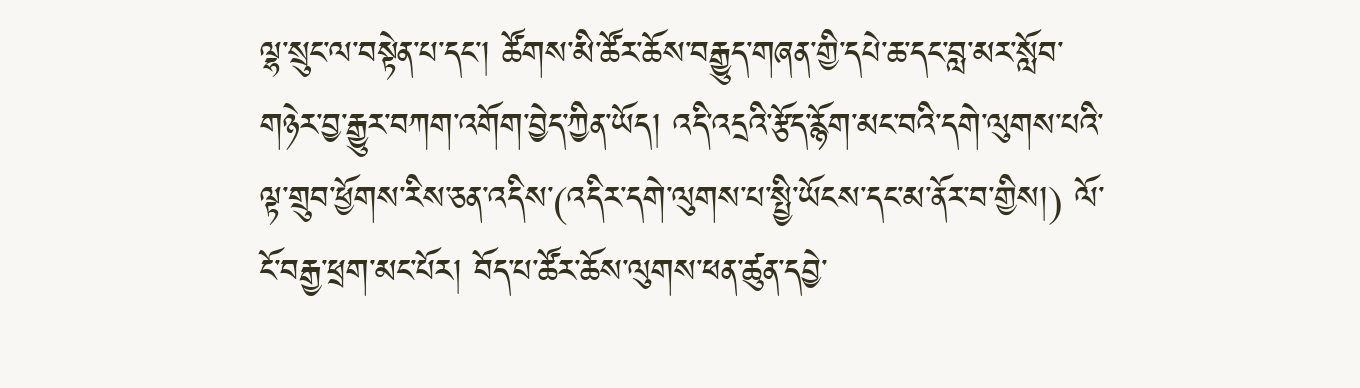ལྷ་སྲུང་ལ་བསྟེན་པ་དང་། ཚོགས་མི་ཚོར་ཆོས་བརྒྱུད་གཞན་གྱི་དཔེ་ཆ་དང་བླ་མར་སློབ་གཉེར་བྱ་རྒྱུར་བཀག་འགོག་བྱེད་ཀྱིན་ཡོད། འདི་འདྲའི་རྩོད་རྙོག་མང་བའི་དགེ་ལུགས་པའི་ལྟ་གྲུབ་ཕྱོགས་རིས་ཅན་འདིས་(འདིར་དགེ་ལུགས་པ་སྤྱི་ཡོངས་དང་མ་ནོར་བ་གྱིས།) ལོ་ངོ་བརྒྱ་ཕྲག་མང་པོར། བོད་པ་ཚོར་ཆོས་ལུགས་ཕན་ཚུན་དབྱེ་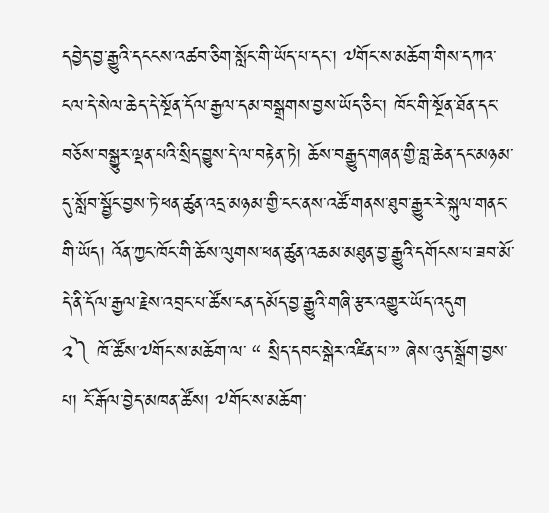དབྱེད་བྱ་རྒྱུའི་དངངས་འཚབ་ཅིག་སློང་གི་ཡོད་པ་དང་། ༧གོང་ས་མཆོག་གིས་དཀའ་ངལ་དེ་སེལ་ཆེད་དེ་སྔོན་དོལ་རྒྱལ་དམ་བསྒྲགས་བྱས་ཡོད་ཅིང་། ཁོང་གི་སྔོན་ཐོན་དང་བཅོས་བསྒྱུར་ལྡན་པའི་སྲིད་བྱུས་དེ་ལ་བརྟེན་ཏེ། ཆོས་བརྒྱུད་གཞན་གྱི་བླ་ཆེན་དང་མཉམ་དུ་སློབ་སྦྱོང་བྱས་ཏེ་ཕན་ཚུན་འདྲ་མཉམ་གྱི་ངང་ནས་འཚོ་གནས་ཐུབ་རྒྱུར་རེ་སྐུལ་གནང་གི་ཡོད། འོན་ཀྱང་ཁོང་གི་ཆོས་ལུགས་ཕན་ཚུན་འཆམ་མཐུན་བྱ་རྒྱུའི་དགོངས་པ་ཟབ་མོ་དེ་ནི་དོལ་རྒྱལ་རྗེས་འབྲང་པ་ཚོས་ངན་དམོད་བྱ་རྒྱུའི་གཞི་རྩར་འགྱུར་ཡོད་འདུག
༢༽ ཁོ་ཚོས་༧གོང་ས་མཆོག་ལ་ “ སྲིད་དབང་སྒེར་འཛིན་པ་” ཞེས་འུད་སྒྲོག་བྱས་པ། ངོ་རྒོལ་བྱེད་མཁན་ཚོས། ༧གོང་ས་མཆོག་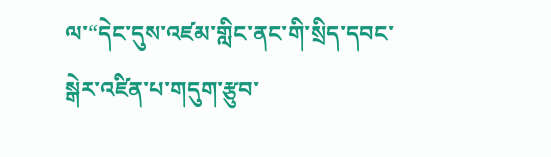ལ་“དེང་དུས་འཛམ་གླིང་ནང་གི་སྲིད་དབང་སྒེར་འཛིན་པ་གདུག་རྩུབ་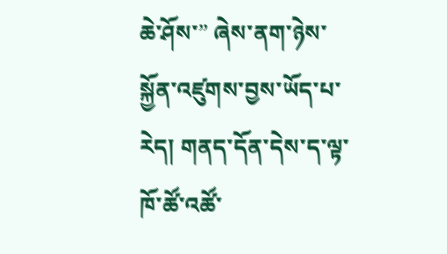ཆེ་ཤོས་” ཞེས་ནག་ཉེས་སྐྱོན་འཛུགས་བྱས་ཡོད་པ་རེད། གནད་དོན་དེས་ད་ལྟ་ཁོ་ཚོ་འཚོ་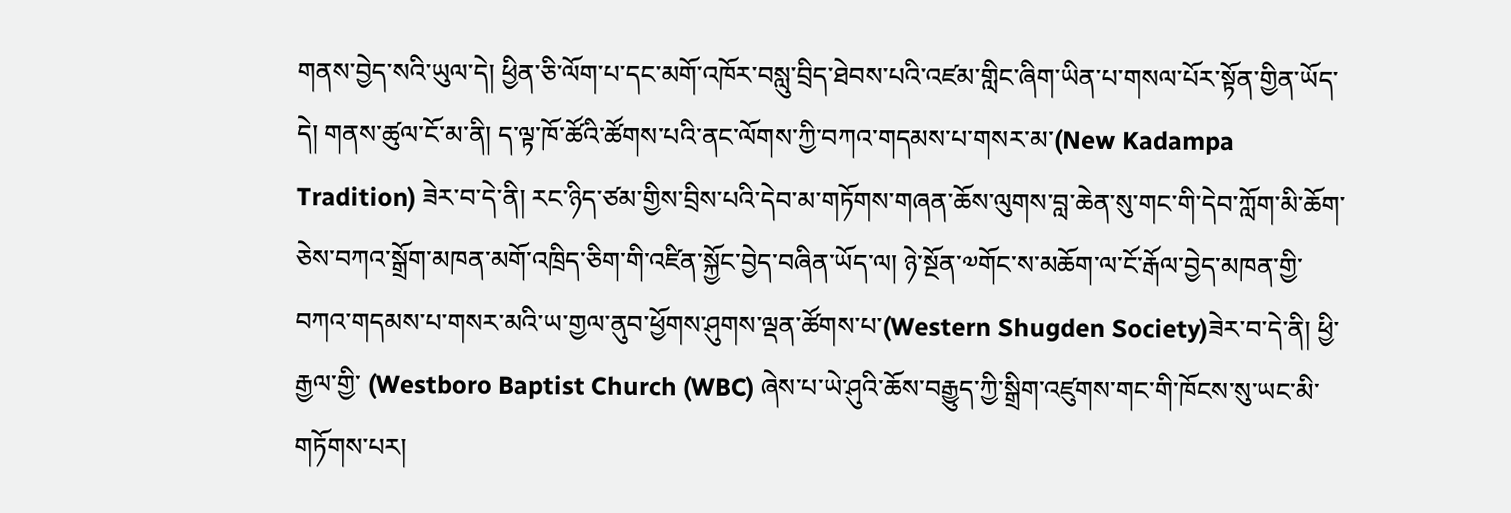གནས་བྱེད་སའི་ཡུལ་དེ། ཕྱིན་ཅི་ལོག་པ་དང་མགོ་འཁོར་བསླུ་བྲིད་ཐེབས་པའི་འཛམ་གླིང་ཞིག་ཡིན་པ་གསལ་པོར་སྟོན་གྱིན་ཡོད་དེ། གནས་ཚུལ་ངོ་མ་ནི། ད་ལྟ་ཁོ་ཚོའི་ཚོགས་པའི་ནང་ལོགས་ཀྱི་བཀའ་གདམས་པ་གསར་མ་(New Kadampa Tradition) ཟེར་བ་དེ་ནི། རང་ཉིད་ཙམ་གྱིས་བྲིས་པའི་དེབ་མ་གཏོགས་གཞན་ཆོས་ལུགས་བླ་ཆེན་སུ་གང་གི་དེབ་ཀློག་མི་ཆོག་ཅེས་བཀའ་སྒྲོག་མཁན་མགོ་འཁྲིད་ཅིག་གི་འཛིན་སྐྱོང་བྱེད་བཞིན་ཡོད་ལ། ཉེ་སྔོན་༧གོང་ས་མཆོག་ལ་ངོ་རྒོལ་བྱེད་མཁན་གྱི་བཀའ་གདམས་པ་གསར་མའི་ཡ་གྱལ་ནུབ་ཕྱོགས་ཤུགས་ལྡན་ཚོགས་པ་(Western Shugden Society)ཟེར་བ་དེ་ནི། ཕྱི་རྒྱལ་གྱི་ (Westboro Baptist Church (WBC) ཞེས་པ་ཡེ་ཤུའི་ཆོས་བརྒྱུད་ཀྱི་སྒྲིག་འཛུགས་གང་གི་ཁོངས་སུ་ཡང་མི་གཏོགས་པར།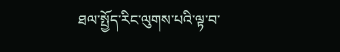ཐལ་སྤྱོད་རིང་ལུགས་པའི་ལྟ་བ་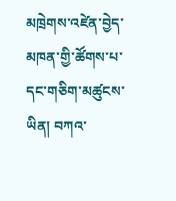མཁྲེགས་འཛེན་བྱེད་མཁན་གྱི་ཚོགས་པ་དང་གཅིག་མཚུངས་ཡིན། བཀའ་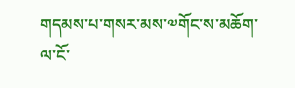གདམས་པ་གསར་མས་༧གོང་ས་མཆོག་ལ་ངོ་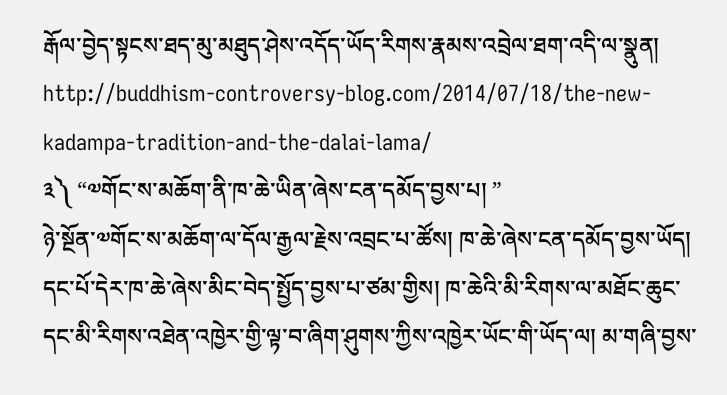རྒོལ་བྱེད་སྟངས་ཐད་མུ་མཐུད་ཤེས་འདོད་ཡོད་རིགས་རྣམས་འབྲེལ་ཐག་འདི་ལ་སྣུན། http://buddhism-controversy-blog.com/2014/07/18/the-new-kadampa-tradition-and-the-dalai-lama/
༣༽ “༧གོང་ས་མཆོག་ནི་ཁ་ཆེ་ཡིན་ཞེས་ངན་དམོད་བྱས་པ། ”
ཉེ་སྔོན་༧གོང་ས་མཆོག་ལ་དོལ་རྒྱལ་རྗེས་འབྲང་པ་ཚོས། ཁ་ཆེ་ཞེས་ངན་དམོད་བྱས་ཡོད། དང་པོ་དེར་ཁ་ཆེ་ཞེས་མིང་བེད་སྤྱོད་བྱས་པ་ཙམ་གྱིས། ཁ་ཆེའི་མི་རིགས་ལ་མཐོང་ཆུང་དང་མི་རིགས་འཐེན་འཁྱེར་གྱི་ལྟ་བ་ཞིག་ཤུགས་ཀྱིས་འཁྱེར་ཡོང་གི་ཡོད་ལ། མ་གཞི་བྱས་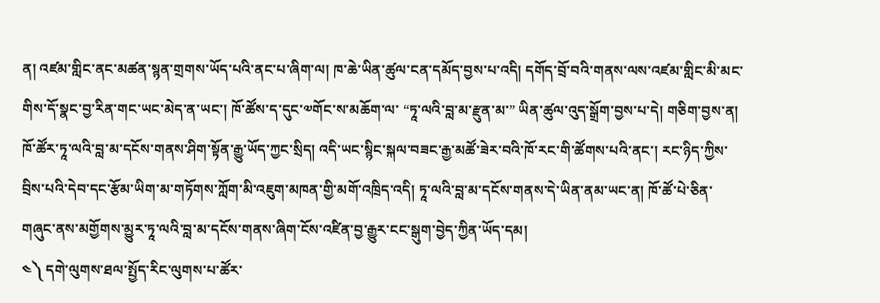ན། འཛམ་གླིང་ནང་མཚན་སྙན་གྲགས་ཡོད་པའི་ནང་པ་ཞིག་ལ། ཁ་ཆེ་ཡིན་ཚུལ་ངན་དམོད་བྱས་པ་འདི། དགོད་བྲོ་བའི་གནས་ལས་འཛམ་གླིང་མི་མང་གིས་དོ་སྣང་བྱ་རིན་གང་ཡང་མེད་ན་ཡང་། ཁོ་ཚོས་ད་དུང་༧གོང་ས་མཆོག་ལ་ “ཏཱ་ལའི་བླ་མ་རྫུན་མ་” ཡིན་ཚུལ་འུད་སྒྲོག་བྱས་པ་དེ། གཅིག་བྱས་ན། ཁོ་ཚོར་ཏཱ་ལའི་བླ་མ་དངོས་གནས་ཤིག་སྟོན་རྒྱུ་ཡོད་ཀྱང་སྲིད། འདི་ཡང་སྙིང་སྐལ་བཟང་རྒྱ་མཚོ་ཟེར་བའི་ཁོ་རང་གི་ཚོགས་པའི་ནང་། རང་ཉིད་ཀྱིས་བྲིས་པའི་དེབ་དང་རྩོམ་ཡིག་མ་གཏོགས་ཀློག་མི་འཇུག་མཁན་གྱི་མགོ་འཁྲིད་འདི། ཏཱ་ལའི་བླ་མ་དངོས་གནས་དེ་ཡིན་ནམ་ཡང་ན། ཁོ་ཚོ་པེ་ཅིན་གཞུང་ནས་མགྱོགས་མྱུར་ཏཱ་ལའི་བླ་མ་དངོས་གནས་ཞིག་ངོས་འཛིན་བྱ་རྒྱུར་ངང་སྒུག་བྱེད་ཀྱིན་ཡོད་དམ།
༤༽ དགེ་ལུགས་ཐལ་སྤྱོད་རིང་ལུགས་པ་ཚོར་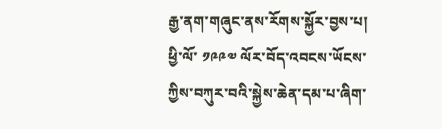རྒྱ་ནག་གཞུང་ནས་རོགས་སྐྱོར་བྱས་པ།
ཕྱི་ལོ་ ༡༩༩༧ ལོར་བོད་འབངས་ཡོངས་ཀྱིས་བཀུར་བའི་སྐྱེས་ཆེན་དམ་པ་ཞིག་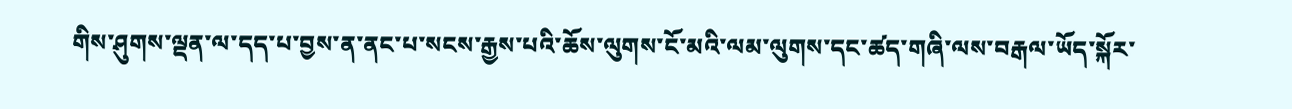གིས་ཤུགས་ལྡན་ལ་དད་པ་བྱས་ན་ནང་པ་སངས་རྒྱས་པའི་ཆོས་ལུགས་ངོ་མའི་ལམ་ལུགས་དང་ཚད་གཞི་ལས་བརྒལ་ཡོད་སྐོར་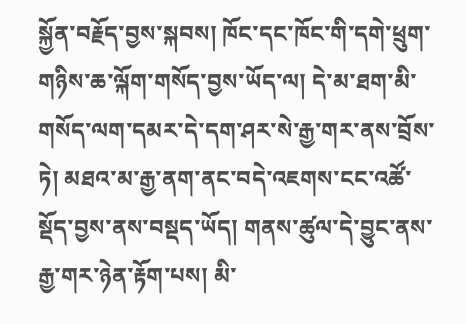སྐྱོན་བརྗོད་བྱས་སྐབས། ཁོང་དང་ཁོང་གི་དགེ་ཕྲུག་གཉིས་ཆ་ལྐོག་གསོད་བྱས་ཡོད་ལ། དེ་མ་ཐག་མི་གསོད་ལག་དམར་དེ་དག་ཤར་སེ་རྒྱ་གར་ནས་བྲོས་ཏེ། མཐའ་མ་རྒྱ་ནག་ནང་བདེ་འཇགས་ངང་འཚོ་སྡོད་བྱས་ནས་བསྡད་ཡོད། གནས་ཚུལ་དེ་བྱུང་ནས་རྒྱ་གར་ཉེན་རྟོག་པས། མི་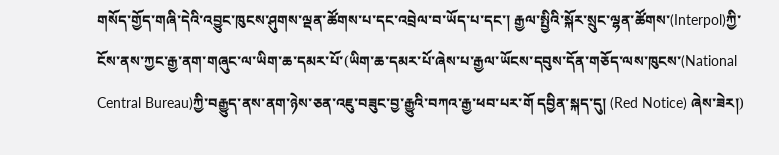གསོད་གྱོད་གཞི་དེའི་འབྱུང་ཁུངས་ཤུགས་ལྡན་ཚོགས་པ་དང་འབྲེལ་བ་ཡོད་པ་དང་། རྒྱལ་སྤྱིའི་སྐོར་སྲུང་ལྷན་ཚོགས་(Interpol)ཀྱི་ངོས་ནས་ཀྱང་རྒྱ་ནག་གཞུང་ལ་ཡིག་ཆ་དམར་པོ་(ཡིག་ཆ་དམར་པོ་ཞེས་པ་རྒྱལ་ཡོངས་དབུས་དོན་གཅོད་ལས་ཁུངས་(National Central Bureau)ཀྱི་བརྒྱུད་ནས་ནག་ཉེས་ཅན་འཇུ་བཟུང་བྱ་རྒྱུའི་བཀའ་རྒྱ་ཕབ་པར་གོ དབྱིན་སྐད་དུ། (Red Notice) ཞེས་ཟེར།)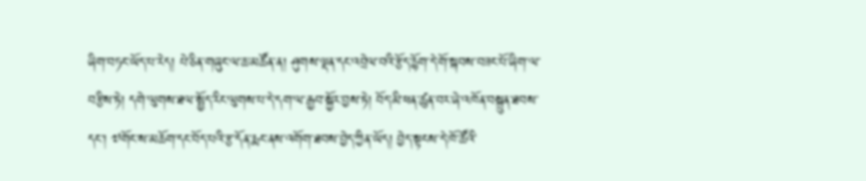ཞིག་བཏང་ཡོད་པ་རེད། པེ་ཅིན་གཞུང་ལ་ཆ་མཚོན་ན། ཤུགས་ལྡན་དང་འབྲེལ་བའི་རྩོད་རྙོག་དེ་གོ་སྐབས་བཟང་པོ་ཞིག་ལ་བརྩིས་ཏེ། དགེ་ལུགས་ཐལ་སྤྱོད་རིང་ལུགས་པ་དེ་དག་ལ་རྒྱབ་སྐྱོར་བྱས་ཏེ། བོད་མི་ཕན་ཚུན་བར་ཞེ་འཁོན་བསྐྲུན་ཐབས་དང་། ༧གོང་ས་མཆོག་དང་བོད་པའི་རྩ་དོན་རྨང་ནས་འགོག་ཐབས་བྱེད་ཀྱིན་ཡོད། བྱེད་སྟངས་དེ་ཁོ་ཚོའི་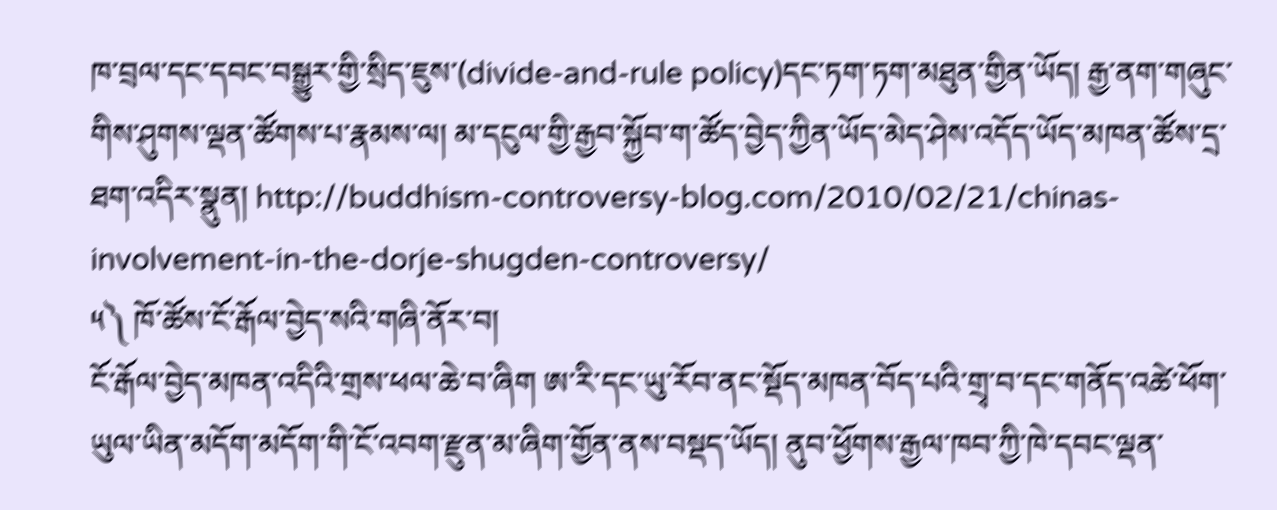ཁ་བྲལ་དང་དབང་བསྒྱུར་གྱི་སྲིད་ཇུས་(divide-and-rule policy)དང་ཏག་ཏག་མཐུན་གྱིན་ཡོད། རྒྱ་ནག་གཞུང་གིས་ཤུགས་ལྡན་ཚོགས་པ་རྣམས་ལ། མ་དངུལ་གྱི་རྒྱབ་སྐྱོབ་ག་ཚོད་བྱེད་ཀྱིན་ཡོད་མེད་ཤེས་འདོད་ཡོད་མཁན་ཚོས་དྲ་ཐག་འདིར་སྣུན། http://buddhism-controversy-blog.com/2010/02/21/chinas-involvement-in-the-dorje-shugden-controversy/
༥༽ ཁོ་ཚོས་ངོ་རྒོལ་བྱེད་སའི་གཞི་ནོར་བ།
ངོ་རྒོལ་བྱེད་མཁན་འདིའི་གྲས་ཕལ་ཆེ་བ་ཞིག ཨ་རི་དང་ཡུ་རོབ་ནང་སྡོད་མཁན་བོད་པའི་གྲྭ་བ་དང་གནོད་འཚེ་ཕོག་ཡུལ་ཡིན་མདོག་མདོག་གི་ངོ་འབག་རྫུན་མ་ཞིག་གྱོན་ནས་བསྡད་ཡོད། ནུབ་ཕྱོགས་རྒྱལ་ཁབ་ཀྱི་ཁེ་དབང་ལྡན་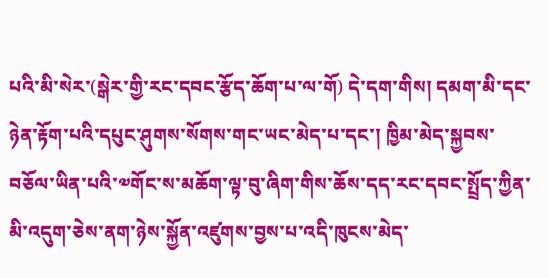པའི་མི་སེར་(སྒེར་གྱི་རང་དབང་རྩོད་ཆོག་པ་ལ་གོ) དེ་དག་གིས། དམག་མི་དང་ཉེན་རྟོག་པའི་དཔུང་ཤུགས་སོགས་གང་ཡང་མེད་པ་དང་། ཁྱིམ་མེད་སྐྱབས་བཅོལ་ཡིན་པའི་༧གོང་ས་མཆོག་ལྟ་བུ་ཞིག་གིས་ཆོས་དད་རང་དབང་སྤྲོད་ཀྱིན་མི་འདུག་ཅེས་ནག་ཉེས་སྐྱོན་འཛུགས་བྱས་པ་འདི་ཁུངས་མེད་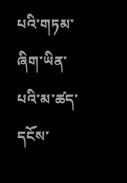པའི་གཏམ་ཞིག་ཡིན་པའི་མ་ཚད་དངོས་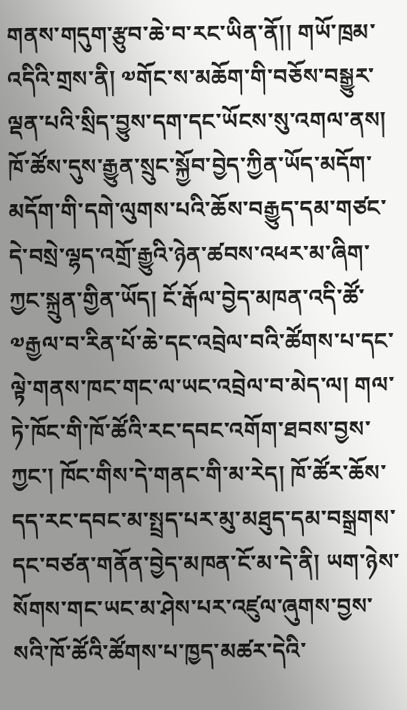གནས་གདུག་རྩུབ་ཆེ་བ་རང་ཡིན་ནོ།། གཡོ་ཁྲམ་འདིའི་གྲས་ནི། ༧གོང་ས་མཆོག་གི་བཅོས་བསྒྱུར་ལྡན་པའི་སྲིད་བྱུས་དག་དང་ཡོངས་སུ་འགལ་ནས། ཁོ་ཚོས་དུས་རྒྱུན་སྲུང་སྐྱོབ་བྱེད་ཀྱིན་ཡོད་མདོག་མདོག་གི་དགེ་ལུགས་པའི་ཆོས་བརྒྱུད་དམ་གཙང་དེ་བསྲེ་ལྷད་འགྲོ་རྒྱུའི་ཉེན་ཚབས་འཕར་མ་ཞིག་ཀྱང་སྐྲུན་གྱིན་ཡོད། ངོ་རྒོལ་བྱེད་མཁན་འདི་ཚོ་༧རྒྱལ་བ་རིན་པོ་ཆེ་དང་འབྲེལ་བའི་ཚོགས་པ་དང་ལྟེ་གནས་ཁང་གང་ལ་ཡང་འབྲེལ་བ་མེད་ལ། གལ་ཏེ་ཁོང་གི་ཁོ་ཚོའི་རང་དབང་འགོག་ཐབས་བྱས་ཀྱང་། ཁོང་གིས་དེ་གནང་གི་མ་རེད། ཁོ་ཚོར་ཆོས་དད་རང་དབང་མ་སྤྲད་པར་མུ་མཐུད་དམ་བསྒྲགས་དང་བཙན་གནོན་བྱེད་མཁན་ངོ་མ་དེ་ནི། ཡག་ཉེས་སོགས་གང་ཡང་མ་ཤེས་པར་འཛུལ་ཞུགས་བྱས་སའི་ཁོ་ཚོའི་ཚོགས་པ་ཁྱད་མཚར་དེའི་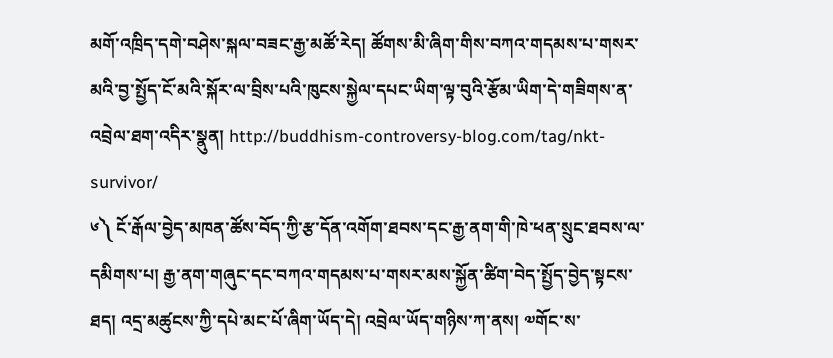མགོ་འཁྲིད་དགེ་བཤེས་སྐལ་བཟང་རྒྱ་མཚོ་རེད། ཚོགས་མི་ཞིག་གིས་བཀའ་གདམས་པ་གསར་མའི་བྱ་སྤྱོད་ངོ་མའི་སྐོར་ལ་བྲིས་པའི་ཁུངས་སྐྱེལ་དཔང་ཡིག་ལྟ་བུའི་རྩོམ་ཡིག་དེ་གཟིགས་ན་འབྲེལ་ཐག་འདིར་སྣུན། http://buddhism-controversy-blog.com/tag/nkt-survivor/
༦༽ ངོ་རྒོལ་བྱེད་མཁན་ཚོས་བོད་ཀྱི་རྩ་དོན་འགོག་ཐབས་དང་རྒྱ་ནག་གི་ཁེ་ཕན་སྲུང་ཐབས་ལ་དམིགས་པ། རྒྱ་ནག་གཞུང་དང་བཀའ་གདམས་པ་གསར་མས་སྐྱོན་ཚིག་བེད་སྤྱོད་བྱེད་སྟངས་ཐད། འདྲ་མཚུངས་ཀྱི་དཔེ་མང་པོ་ཞིག་ཡོད་དེ། འབྲེལ་ཡོད་གཉིས་ཀ་ནས། ༧གོང་ས་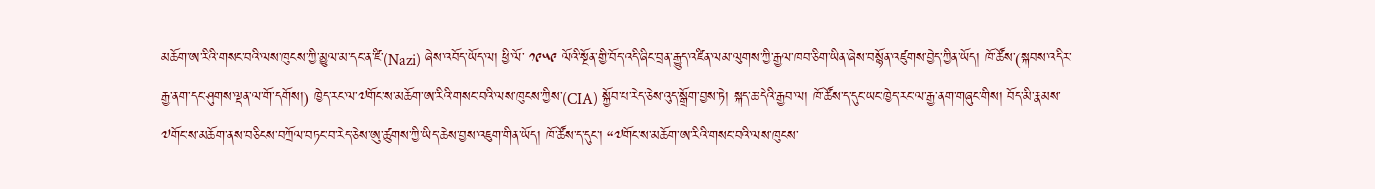མཆོག་ཨ་རིའི་གསང་བའི་ལས་ཁུངས་ཀྱི་མྱུལ་མ་དང་ན་ཛི་(Nazi) ཞེས་འབོད་ཡོད་ལ། ཕྱི་ལོ་ ༡༩༥༩ ལོའི་སྔོན་གྱི་བོད་འདི་ཞིང་བྲན་རྒྱུད་འཛིན་ལམ་ལུགས་ཀྱི་རྒྱལ་ཁབ་ཅིག་ཡིན་ཞེས་བསྙོན་འཛུགས་བྱེད་ཀྱིན་ཡོད། ཁོ་ཚོས་(སྐབས་འདིར་རྒྱ་ནག་དང་ཤུགས་ལྡན་ལ་གོ་དགོས།) ཁྱེད་རང་ལ་༧གོང་ས་མཆོག་ཨ་རིའི་གསང་བའི་ལས་ཁུངས་ཀྱིས་(CIA) སྐྱོབ་པ་རེད་ཅེས་འུད་སྒྲོག་བྱས་ཏེ། སྐད་ཆ་དེའི་རྒྱབ་ལ། ཁོ་ཚོས་ད་དུང་ཡང་ཁྱེད་རང་ལ་རྒྱ་ནག་གཞུང་གིས། བོད་མི་རྣམས་༧གོང་ས་མཆོག་ནས་བཅིངས་བཀྲོལ་བཏང་བ་རེད་ཅེས་ཨུ་ཚུགས་ཀྱི་ཡིད་ཆེས་བྱས་འཇུག་གིན་ཡོད། ཁོ་ཚོས་ད་དུང་། “༧གོང་ས་མཆོག་ཨ་རིའི་གསང་བའི་ལས་ཁུངས་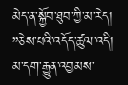མེད་ན་སྐྱོབ་ཐུབ་ཀྱི་མ་རེད། ”ཅེས་པའི་འདོད་ཚུལ་འདི། མ་དག་རྒྱུན་འབྱམས་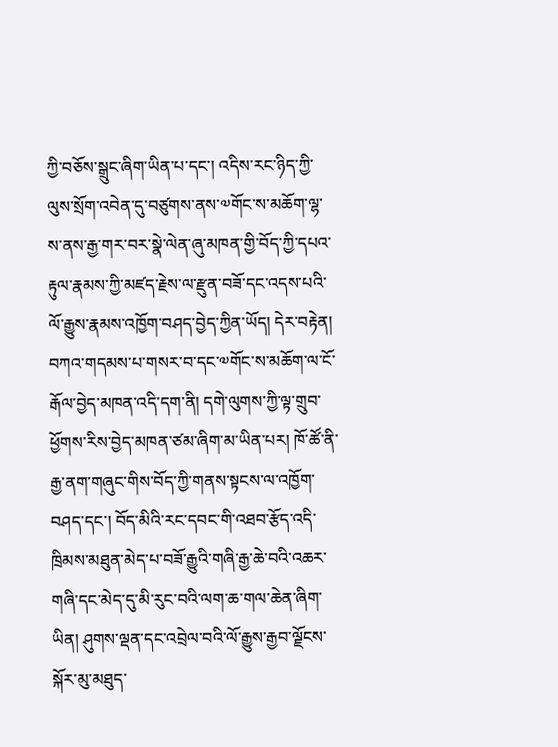ཀྱི་བཅོས་སྒྲུང་ཞིག་ཡིན་པ་དང་། འདིས་རང་ཉིད་ཀྱི་ལུས་སྲོག་འབེན་དུ་བཙུགས་ནས་༧གོང་ས་མཆོག་ལྷ་ས་ནས་རྒྱ་གར་བར་སྣེ་ལེན་ཞུ་མཁན་གྱི་བོད་ཀྱི་དཔའ་རྟུལ་རྣམས་ཀྱི་མཛད་རྗེས་ལ་རྫུན་བཟོ་དང་འདས་པའི་ལོ་རྒྱུས་རྣམས་འཁྱོག་བཤད་བྱེད་ཀྱིན་ཡོད། དེར་བརྟེན། བཀའ་གདམས་པ་གསར་བ་དང་༧གོང་ས་མཆོག་ལ་ངོ་རྒོལ་བྱེད་མཁན་འདི་དག་ནི། དགེ་ལུགས་ཀྱི་ལྟ་གྲུབ་ཕྱོགས་རིས་བྱེད་མཁན་ཙམ་ཞིག་མ་ཡིན་པར། ཁོ་ཚོ་ནི་རྒྱ་ནག་གཞུང་གིས་བོད་ཀྱི་གནས་སྟངས་ལ་འཁྱོག་བཤད་དང་། བོད་མིའི་རང་དབང་གི་འཐབ་རྩོད་འདི་ཁྲིམས་མཐུན་མེད་པ་བཟོ་རྒྱུའི་གཞི་རྒྱ་ཆེ་བའི་འཆར་གཞི་དང་མེད་དུ་མི་རུང་བའི་ལག་ཆ་གལ་ཆེན་ཞིག་ཡིན། ཤུགས་ལྡན་དང་འབྲེལ་བའི་ལོ་རྒྱུས་རྒྱབ་ལྗོངས་སྐོར་མུ་མཐུད་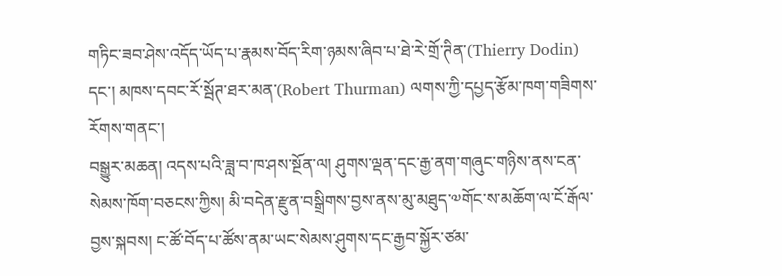གཏིང་ཟབ་ཤེས་འདོད་ཡོད་པ་རྣམས་བོད་རིག་ཉམས་ཞིབ་པ་ཐེ་རེ་གྲོ་ཊིན་(Thierry Dodin) དང་། མཁས་དབང་རོ་སྦོཊ་ཐར་མན་(Robert Thurman) ལགས་ཀྱི་དཔྱད་རྩོམ་ཁག་གཟིགས་རོགས་གནང་།
བསྒྱུར་མཆན། འདས་པའི་ཟླ་བ་ཁ་ཤས་སྔོན་ལ། ཤུགས་ལྡན་དང་རྒྱ་ནག་གཞུང་གཉིས་ནས་ངན་སེམས་ཁོག་བཅངས་ཀྱིས། མི་བདེན་རྫུན་བསྒྲིགས་བྱས་ནས་མུ་མཐུད་༧གོང་ས་མཆོག་ལ་ངོ་རྒོལ་བྱས་སྐབས། ང་ཚོ་བོད་པ་ཚོས་ནམ་ཡང་སེམས་ཤུགས་དང་རྒྱབ་སྐྱོར་ཙམ་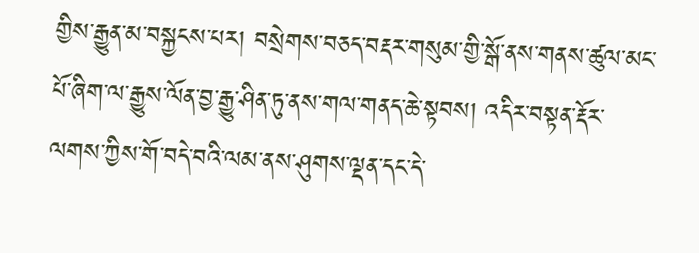གྱིས་རྒྱུན་མ་བསྐྱངས་པར། བསྲེགས་བཅད་བརྡར་གསུམ་གྱི་སྒོ་ནས་གནས་ཚུལ་མང་པོ་ཞིག་ལ་རྒྱུས་ལོན་བྱ་རྒྱུ་ཤིན་ཏུ་ནས་གལ་གནད་ཆེ་སྟབས། འདིར་བསྟན་རྡོར་ལགས་ཀྱིས་གོ་བདེ་བའི་ལམ་ནས་ཤུགས་ལྡན་དང་དེ་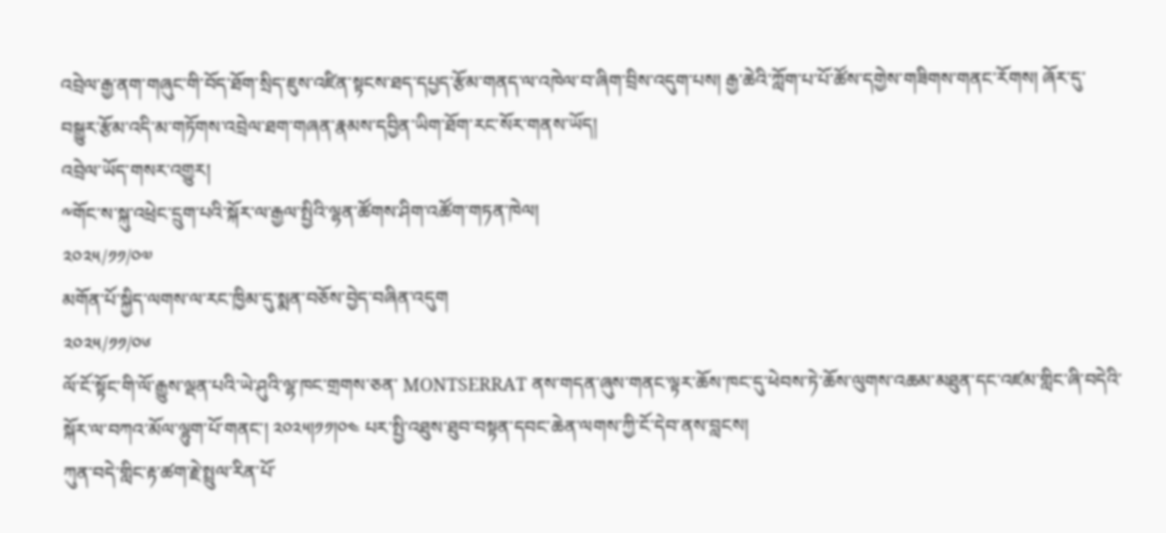འབྲེལ་རྒྱ་ནག་གཞུང་གི་བོད་ཐོག་སྲིད་ཇུས་འཛིན་སྟངས་ཐད་དཔྱད་རྩོམ་གནད་ལ་འཁེལ་བ་ཞིག་བྲིས་འདུག་པས། རྒྱ་ཆེའི་ཀློག་པ་པོ་ཚོས་དགྱེས་གཟིགས་གནང་རོགས། ཞོར་དུ་བསྒྱུར་རྩོམ་འདི་མ་གཏོགས་འབྲེལ་ཐག་གཞན་རྣམས་དབྱིན་ཡིག་ཐོག་རང་སོར་གནས་ཡོད།
འབྲེལ་ཡོད་གསར་འགྱུར།
༸གོང་ས་སྐུ་འཕྲེང་དྲུག་པའི་སྐོར་ལ་རྒྱལ་སྤྱིའི་ལྷན་ཚོགས་ཤིག་འཚོག་གཏན་ཁེལ།
༢༠༢༥/༡༡/༠༧
མགོན་པོ་སྐྱིད་ལགས་ལ་རང་ཁྱིམ་དུ་སྨན་བཅོས་བྱེད་བཞིན་འདུག
༢༠༢༥/༡༡/༠༦
ལོ་ངོ་སྟོང་གི་ལོ་རྒྱུས་ལྡན་པའི་ཡེ་ཤུའི་ལྷ་ཁང་གྲགས་ཅན་ MONTSERRAT ནས་གདན་ཞུས་གནང་ལྟར་ཆོས་ཁང་དུ་ཕེབས་ཏེ་ཆོས་ལུགས་འཆམ་མཐུན་དང་འཛམ་གླིང་ཞི་བདེའི་སྐོར་ལ་བཀའ་མོལ་ལྷུག་པོ་གནང་། ༢༠༢༥།༡༡།༠༤ པར་སྤྱི་འཐུས་ཐུབ་བསྟན་དབང་ཆེན་ལགས་ཀྱི་ངོ་དེབ་ནས་བླངས།
ཀུན་བདེ་གླིང་རྟ་ཚག་རྗེ་སྤྲུལ་རིན་པོ་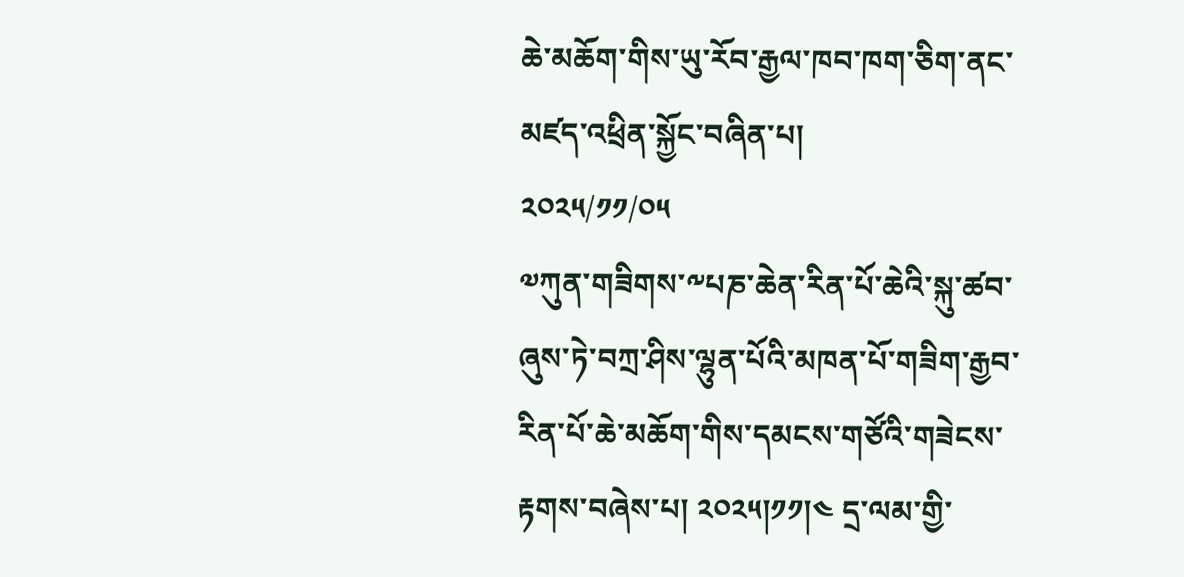ཆེ་མཆོག་གིས་ཡུ་རོབ་རྒྱལ་ཁབ་ཁག་ཅིག་ནང་མཛད་འཕྲིན་སྐྱོང་བཞིན་པ།
༢༠༢༥/༡༡/༠༥
༧ཀུན་གཟིགས་༸པཎ་ཆེན་རིན་པོ་ཆེའི་སྐུ་ཚབ་ཞུས་ཏེ་བཀྲ་ཤིས་ལྷུན་པོའི་མཁན་པོ་གཟིག་རྒྱབ་རིན་པོ་ཆེ་མཆོག་གིས་དམངས་གཙོའི་གཟེངས་རྟགས་བཞེས་པ། ༢༠༢༥།༡༡།༤ དྲ་ལམ་གྱི་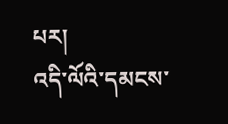པར།
འདི་ལོའི་དམངས་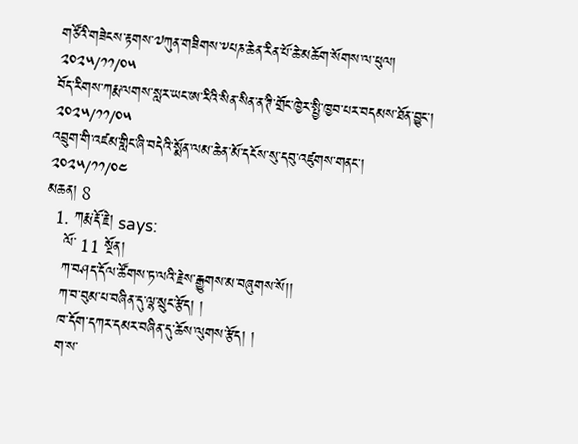གཙོའི་གཟེངས་རྟགས་༧ཀུན་གཟིགས་༸པཎ་ཆེན་རིན་པོ་ཆེ་མཆོག་སོགས་ལ་ཕུལ།
༢༠༢༥/༡༡/༠༥
བོད་རིགས་ཀརྨ་ལགས་སླར་ཡང་ཨ་རིའི་སིན་སིན་ན་ཊི་གྲོང་ཁྱེར་སྤྱི་ཁྱབ་པར་བདམས་ཐོན་བྱུང་།
༢༠༢༥/༡༡/༠༥
འབྲུག་གི་འཛམ་གླིང་ཞི་བདེའི་སྨོན་ལམ་ཆེན་མོ་དངོས་སུ་དབུ་འཛུགས་གནང་།
༢༠༢༥/༡༡/༠༤
མཆན། 8
  1. ཀརྨ་རྡོ་རྗེ། says:
    ལོ་ 11 སྔོན།
    ཀ་བཤད་དོལ་ཚོགས་ཏ་ལའི་རྗེས་རྒྱུགས་མ་བཞུགས་སོ།།
    ཀ་བ་བུམ་པ་བཞིན་དུ་ལྷ་སྲུང་རྩོད། །
    ཁ་དོག་དཀར་དམར་བཞིན་དུ་ཆོས་ལུགས་རྩོད། །
    ག་ས་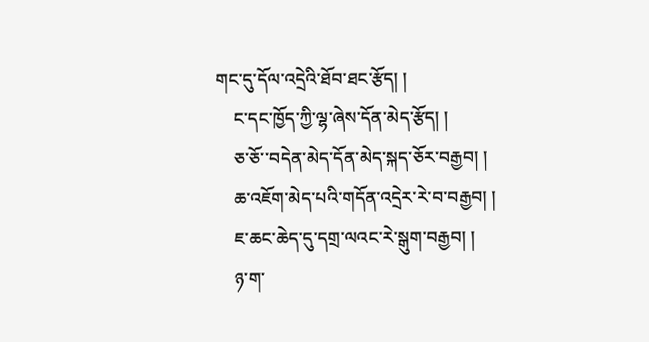གང་དུ་དོལ་འདྲེའི་ཐོབ་ཐང་རྩོད། །
    ང་དང་ཁྱོད་ཀྱི་ལྷ་ཞེས་དོན་མེད་རྩོད། །
    ཅ་ཅོ་་བདེན་མེད་དོན་མེད་སྐད་ཅོར་བརྒྱབ། །
    ཆ་འཇོག་མེད་པའི་གདོན་འདྲེར་རེ་བ་བརྒྱབ། །
    ཇ་ཆང་ཆེད་དུ་དགྲ་ལའང་རེ་སྒུག་བརྒྱབ། །
    ཉ་ག་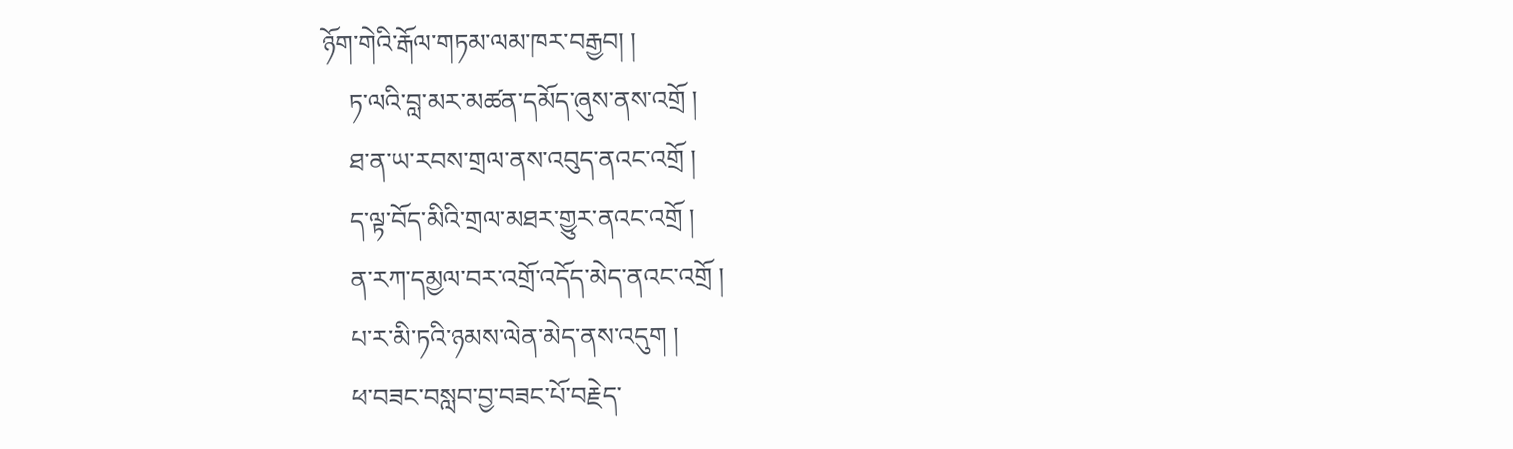ཉོག་གེའི་རྒོལ་གཏམ་ལམ་ཁར་བརྒྱབ། །
    ཏ་ལའི་བླ་མར་མཚན་དམོད་ཞུས་ནས་འགྲོ །
    ཐ་ན་ཡ་རབས་གྲལ་ནས་འབུད་ནའང་འགྲོ །
    ད་ལྟ་བོད་མིའི་གྲལ་མཐར་གྱུར་ནའང་འགྲོ །
    ན་རཀ་དམྱལ་བར་འགྲོ་འདོད་མེད་ནའང་འགྲོ །
    པ་ར་མི་ཏའི་ཉམས་ལེན་མེད་ནས་འདུག །
    ཕ་བཟང་བསླབ་བྱ་བཟང་པོ་བརྗེད་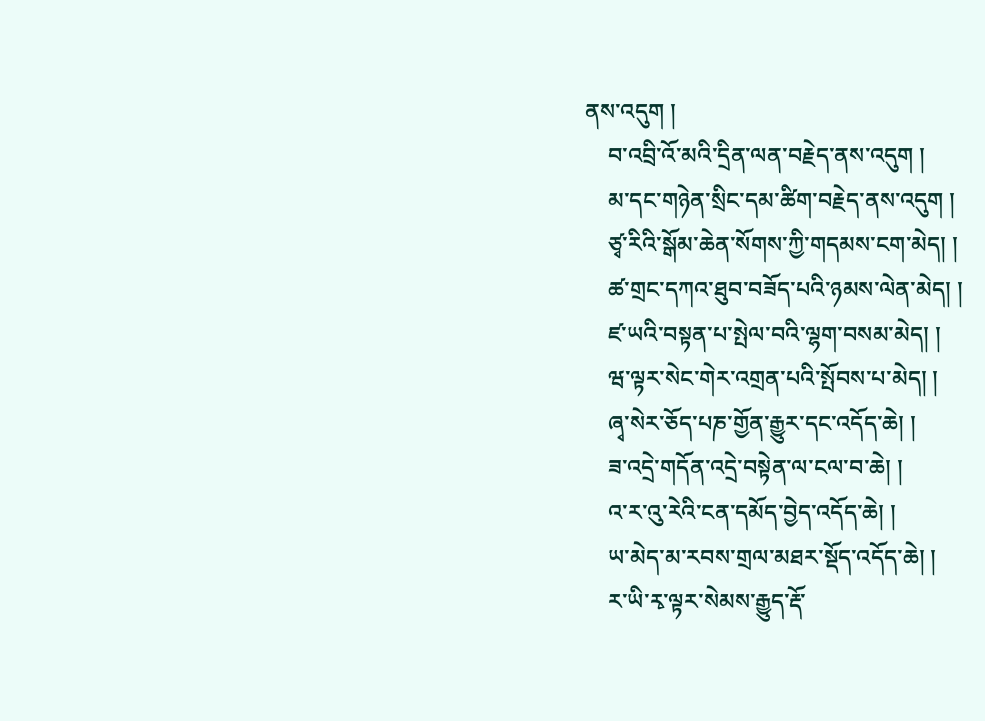ནས་འདུག །
    བ་འབྲི་འོ་མའི་དྲིན་ལན་བརྗེད་ནས་འདུག །
    མ་དང་གཉེན་སྲིང་དམ་ཚིག་བརྗེད་ནས་འདུག །
    ཙྭ་རིའི་སྒོམ་ཆེན་སོགས་ཀྱི་གདམས་ངག་མེད། །
    ཚ་གྲང་དཀའ་ཐུབ་བཟོད་པའི་ཉམས་ལེན་མེད། །
    ཛ་ཡའི་བསྟན་པ་སྤེལ་བའི་ལྷག་བསམ་མེད། །
    ཝ་ལྟར་སེང་གེར་འགྲན་པའི་སྤོབས་པ་མེད། །
    ཞྭ་སེར་ཅོད་པཎ་གྱོན་རྒྱུར་དང་འདོད་ཆེ། །
    ཟ་འདྲེ་གདོན་འདྲེ་བསྟེན་ལ་ངལ་བ་ཆེ། །
    འ་ར་འུ་རེའི་ངན་དམོད་བྱེད་འདོད་ཆེ། །
    ཡ་མེད་མ་རབས་གྲལ་མཐར་སྡོད་འདོད་ཆེ། །
    ར་ཡི་རྭ་ལྟར་སེམས་རྒྱུད་རྡོ་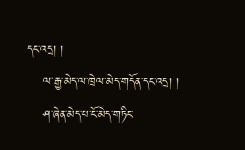དང་འདྲ། །
    ལ་རྒྱ་མེད་ལ་ཁྲེལ་མེད་གདོན་དང་འདྲ། །
    ཤ་ཞེན་མེད་པ་ངོ་མེད་གཏིང་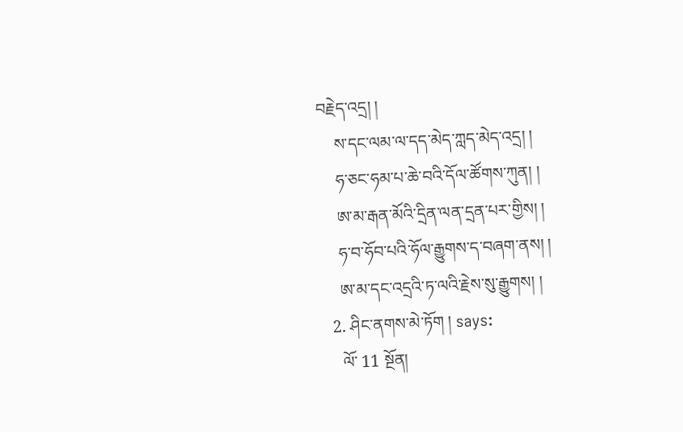བརྗེད་འདྲ། །
    ས་དང་ལམ་ལ་དད་མེད་ཀླད་མེད་འདྲ། །
    ཧ་ཅང་ཧམ་པ་ཆེ་བའི་དོལ་ཚོགས་ཀུན། །
    ཨ་མ་རྒན་མོའི་དྲིན་ལན་དྲན་པར་གྱིས། །
    ཧ་བ་ཧོབ་པའི་ཧོལ་རྒྱུགས་ད་བཞག་ནས། །
    ཨ་མ་དང་འདྲའི་ཏ་ལའི་རྗེས་སུ་རྒྱུགས། །
  2. ཤིང་ནགས་མེ་ཏོག ། says:
    ལོ་ 11 སྔོན།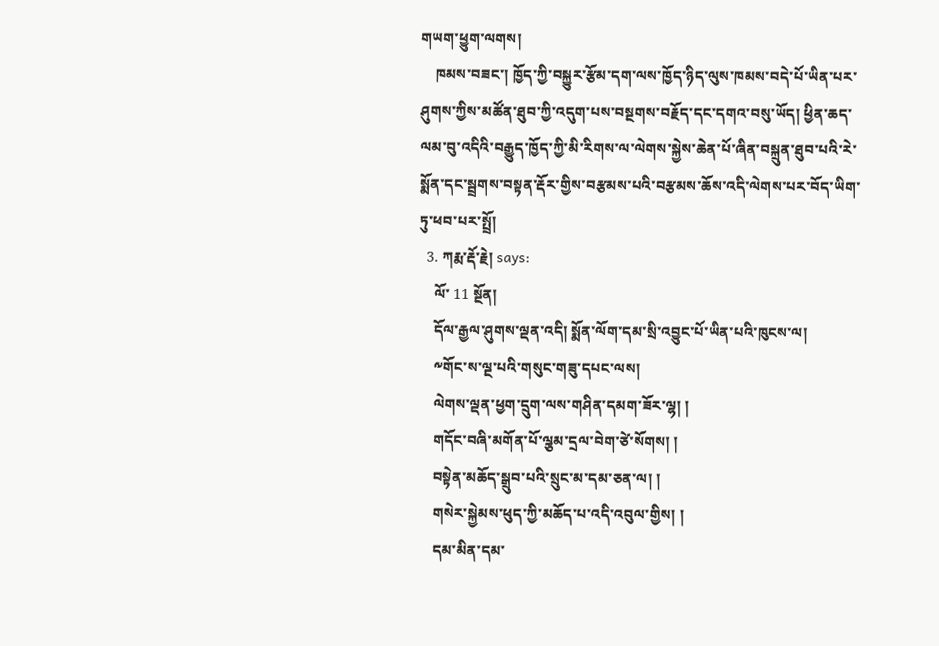གཡག་ཕྱུག་ལགས།
    ཁམས་བཟང་། ཁྱོད་ཀྱི་བསྐྱུར་རྩོམ་དག་ལས་ཁྱོད་ཉིད་ལུས་ཁམས་བདེ་པོ་ཡིན་པར་ཤུགས་ཀྱིས་མཚོན་ཐུབ་ཀྱི་འདུག་པས་བསྔགས་བརྗོད་དང་དགའ་བསུ་ཡོད། ཕྱིན་ཆད་ལམ་བུ་འདིའི་བརྒྱུད་ཁྱོད་ཀྱི་མི་རིགས་ལ་ལེགས་སྐྱེས་ཆེན་པོ་ཞིན་བསྐྲུན་ཐུབ་པའི་རེ་སྨོན་དང་སྦྲགས་བསྟན་རྡོར་གྱིས་བརྩམས་པའི་བརྩམས་ཆོས་འདི་ལེགས་པར་བོད་ཡིག་ཏུ་ཕབ་པར་སྤྲོ།
  3. ཀརྨ་རྡོ་རྗེ། says:
    ལོ་ 11 སྔོན།
    དོལ་རྒྱལ་ཤུགས་ལྡན་འདི། སྨོན་ལོག་དམ་སྲི་འབྱུང་པོ་ཡིན་པའི་ཁུངས་ལ།
    ༸གོང་ས་ལྔ་པའི་གསུང་གཟུ་དཔང་ལས།
    ལེགས་ལྡན་ཕྱག་དྲུག་ལས་གཤིན་དམག་ཟོར་ལྷ། །
    གདོང་བཞི་མགོན་པོ་ལྕམ་དྲལ་བེག་ཙེ་སོགས། །
    བསྟེན་མཆོད་སྒྲུབ་པའི་སྲུང་མ་དམ་ཅན་ལ། །
    གསེར་སྐྱེམས་ཕུད་ཀྱི་མཆོད་པ་འདི་འབུལ་གྱིས། །
    དམ་མིན་དམ་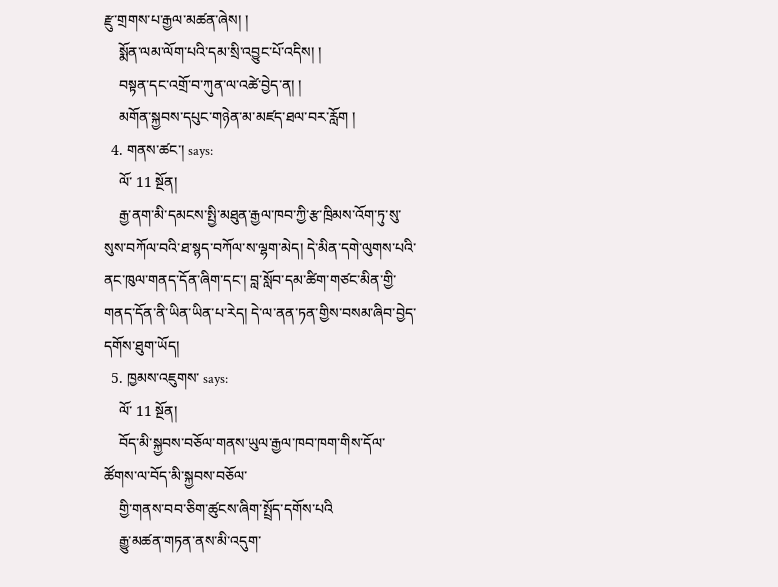རྫུ་གྲགས་པ་རྒྱལ་མཚན་ཞེས། །
    སྨོན་ལམ་ལོག་པའི་དམ་སྲི་འབྱུང་པོ་འདིས། །
    བསྟན་དང་འགྲོ་བ་ཀུན་ལ་འཚེ་བྱེད་ན། །
    མགོན་སྐྱབས་དཔུང་གཉེན་མ་མཛད་ཐལ་བར་རློག །
  4. གནས་ཚང་། says:
    ལོ་ 11 སྔོན།
    རྒྱ་ནག་མི་དམངས་སྤྱི་མཐུན་རྒྱལ་ཁབ་ཀྱི་རྩ་ཁྲིམས་འོག་ཏུ་སུ་སུས་བཀོལ་བའི་ཐ་སྙད་བཀོལ་ས་ལྷག་མེད། དེ་མིན་དགེ་ལུགས་པའི་ནང་ཁུལ་གནད་དོན་ཞིག་དང་། བླ་སློབ་དམ་ཚིག་གཙང་མིན་གྱི་གནད་དོན་ནི་ཡིན་ཡིན་པ་རེད། དེ་ལ་ནན་ཏན་གྱིས་བསམ་ཞིབ་བྱེད་དགོས་ཐུག་ཡོད།
  5. ཁྱམས་འཇུགས་ says:
    ལོ་ 11 སྔོན།
    བོད་མི་སྐྱབས་བཅོལ་གནས་ཡུལ་རྒྱལ་ཁབ་ཁག་གིས་དོལ་ཚོགས་ལ་བོད་མི་སྐྱབས་བཅོལ་
    གྱི་གནས་བབ་ཅིག་ཚུངས་ཞིག་སྤྲོད་དགོས་པའི
    རྒྱུ་མཚན་གཏན་ནས་མི་འདུག་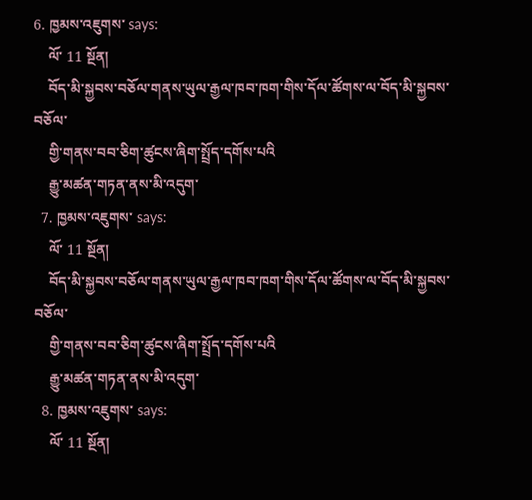6. ཁྱམས་འཇུགས་ says:
    ལོ་ 11 སྔོན།
    བོད་མི་སྐྱབས་བཅོལ་གནས་ཡུལ་རྒྱལ་ཁབ་ཁག་གིས་དོལ་ཚོགས་ལ་བོད་མི་སྐྱབས་བཅོལ་
    གྱི་གནས་བབ་ཅིག་ཚུངས་ཞིག་སྤྲོད་དགོས་པའི
    རྒྱུ་མཚན་གཏན་ནས་མི་འདུག་
  7. ཁྱམས་འཇུགས་ says:
    ལོ་ 11 སྔོན།
    བོད་མི་སྐྱབས་བཅོལ་གནས་ཡུལ་རྒྱལ་ཁབ་ཁག་གིས་དོལ་ཚོགས་ལ་བོད་མི་སྐྱབས་བཅོལ་
    གྱི་གནས་བབ་ཅིག་ཚུངས་ཞིག་སྤྲོད་དགོས་པའི
    རྒྱུ་མཚན་གཏན་ནས་མི་འདུག་
  8. ཁྱམས་འཇུགས་ says:
    ལོ་ 11 སྔོན།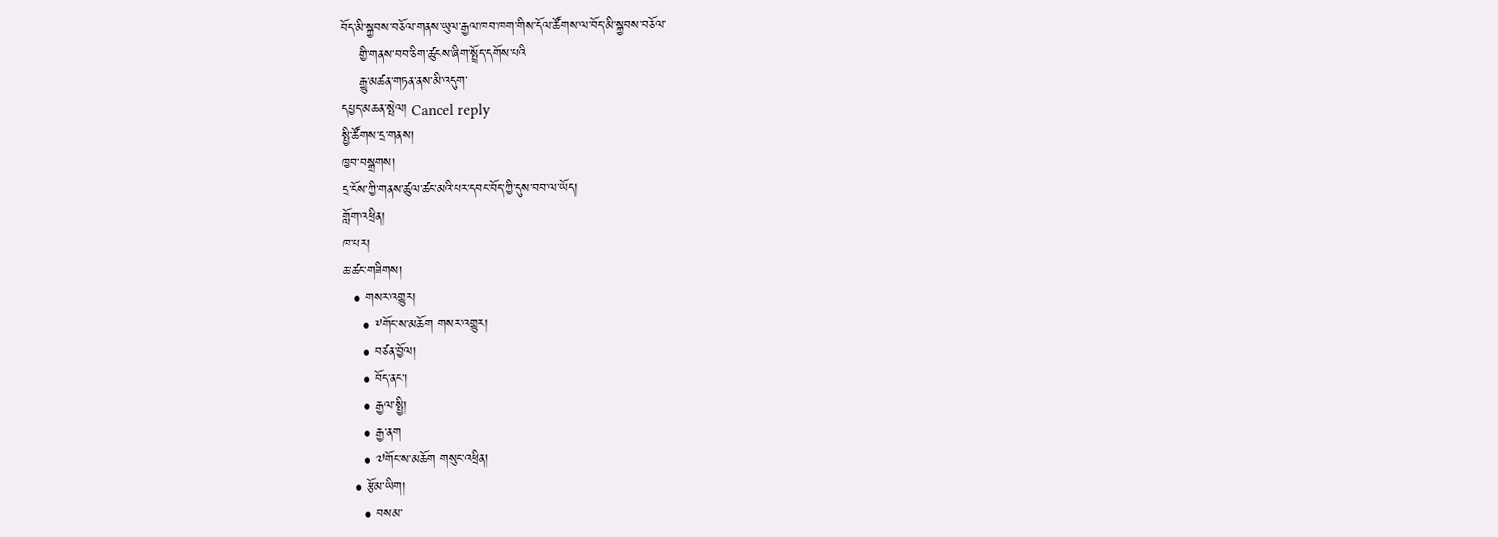བོད་མི་སྐྱབས་བཅོལ་གནས་ཡུལ་རྒྱལ་ཁབ་ཁག་གིས་དོལ་ཚོགས་ལ་བོད་མི་སྐྱབས་བཅོལ་
    གྱི་གནས་བབ་ཅིག་ཚུངས་ཞིག་སྤྲོད་དགོས་པའི
    རྒྱུ་མཚན་གཏན་ནས་མི་འདུག་
དཔྱད་མཆན་སྤེལ། Cancel reply
སྤྱི་ཚོགས་དྲ་གནས།
ཁྱབ་བསྒྲགས།
དྲ་ངོས་ཀྱི་གནས་ཚུལ་ཚང་མའི་པར་དབང་བོད་ཀྱི་དུས་བབ་ལ་ཡོད།
གློག་འཕྲིན།
ཁ་པར།
ཆ་ཚང་གཟིགས།
  • གསར་འགྱུར།
    • ༸གོང་ས་མཆོག གསར་འགྱུར།
    • བཙན་བྱོལ།
    • བོད་ནང་།
    • རྒྱལ་སྤྱི།
    • རྒྱ་ནག
    • ༧གོང་ས་མཆོག གསུང་འཕྲིན།
  • རྩོམ་ཡིག།
    • བསམ་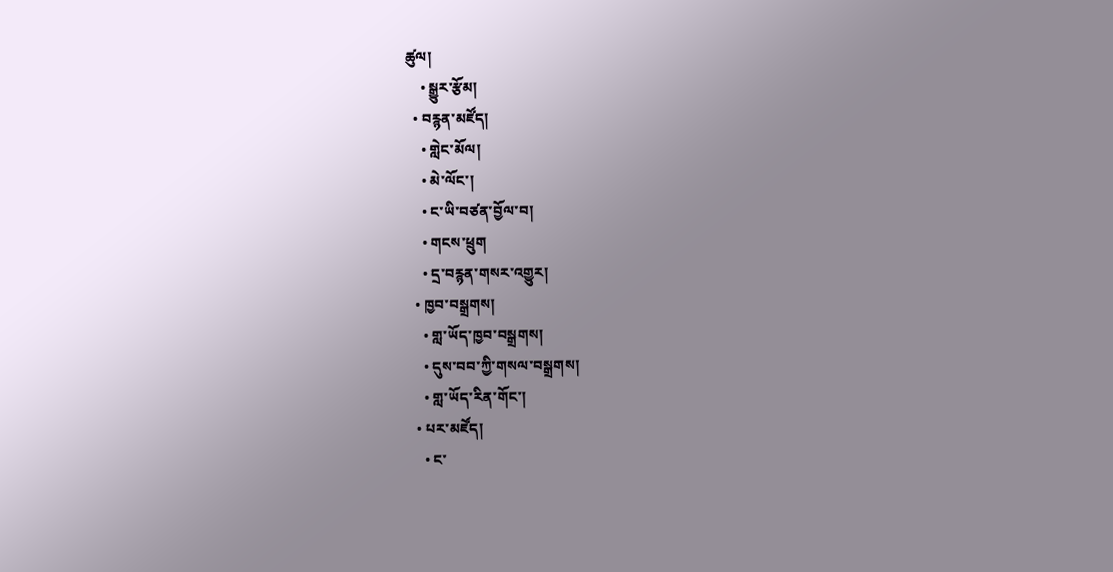ཚུལ།
    • སྒྱུར་རྩོམ།
  • བརྙན་མཛོད།
    • གླེང་མོལ།
    • མེ་ལོང་།
    • ང་ཡི་བཙན་བྱོལ་བ།
    • གངས་ཕྲུག
    • དྲ་བརྙན་གསར་འགྱུར།
  • ཁྱབ་བསྒྲགས།
    • གླ་ཡོད་ཁྱབ་བསྒྲགས།
    • དུས་བབ་ཀྱི་གསལ་བསྒྲགས།
    • གླ་ཡོད་རིན་གོང་།
  • པར་མཛོད།
    • ང་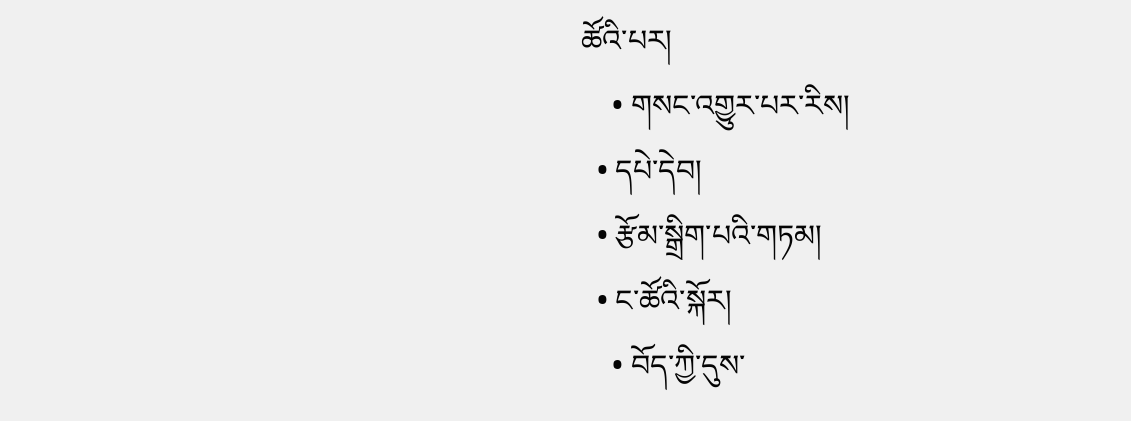ཚོའི་པར།
    • གསང་འགྱུར་པར་རིས།
  • དཔེ་དེབ།
  • རྩོམ་སྒྲིག་པའི་གཏམ།
  • ང་ཚོའི་སྐོར།
    • བོད་ཀྱི་དུས་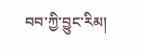བབ་ཀྱི་བྱུང་རིམ།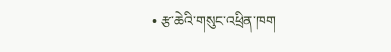• རྩ་ཆེའི་གསུང་འཕྲིན་ཁག